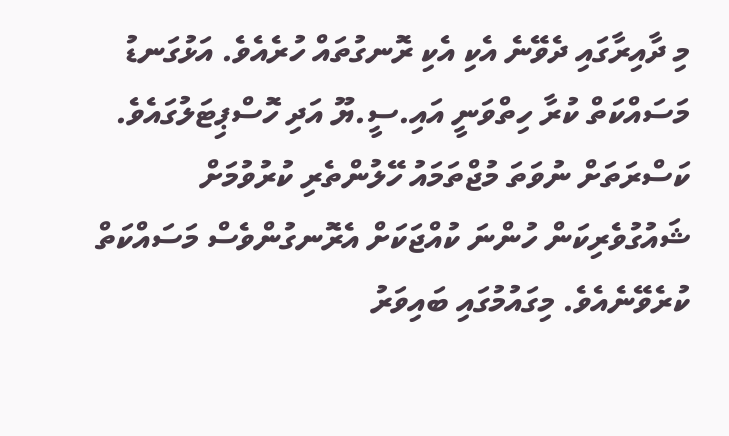މި ދާއިރާގައި ދެވޭނެ އެކި އެކި ރޮނގުތައް ހުރެއެވެ. އަޅުގަނޑު މަސައްކަތް ކުރާ ހިތްވަނީ އައި.ސީ.ޔޫ އަދި ހޮސްޕިޓަލުގައެވެ. ކަސްރަތަށް ނުވަތަ މުޖްތަމައު ހޭލުންތެރި ކުރުވުމަށް ޝައުގުވެރިކަން ހުންނަ ކުއްޖަކަށް އެރޮނގުންވެސް މަސައްކަތް ކުރެވޭނެއެވެ. މިގައުމުގައި ބައިވަރު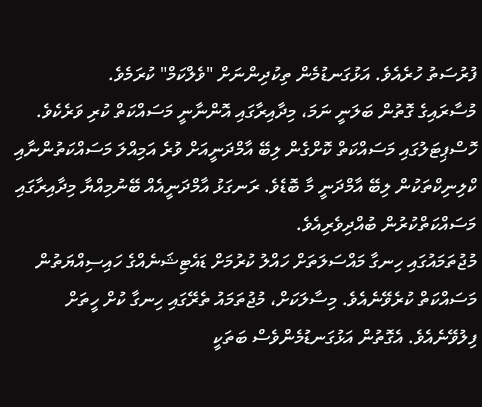ފުރުސަތު ހުރެއެވެ. އަޅުގަނޑުމެން ތިކުދިންނަށް "ވެލްކަމް" ކުރަމެވެ.
މުސާރައިގެ ގޮތުން ބަލަނީ ނަމަ، މިދާއިރާގައި އޮންނާނީ މަސައްކަތް ކުރި ވަރެކެވެ. ހޮސްޕިޓަލުގައި މަސައްކަތް ކޮށްގެން ލިބޭ އާމްދަނީއަށް ވުރެ އަމިއްލަ މަސައްކަތުންނާއި ކްލިނިކްތަކުން ލިބޭ އާމްދަނީ މާ ބޮޑެވެ. ރަނގަޅު އާމްދަނީއެއް ބޭނުމިއްޔާ މިދާއިރާގައި މަސައްކަތްކުރުން ބުއްދިވެރިއެވެ.
މުޖުތަމައުގައި ހިނގާ މައްސަލަތަށް ހައްލު ކުރުމަށް ޑައެޓިޝަނެއްގެ ހައިސިއްޔަތުން މަސައްކަތް ކުރެވޭނެއެވެ. މިސާލަކަށް، މުޖުތަމައު ތެރޭގައި ހިނގާ ކުށް ހީތަށް ފިލުވޭނެއެވެ. އެގޮތުން އަޅުގަނޑުމެންވެސް ބަތަކީ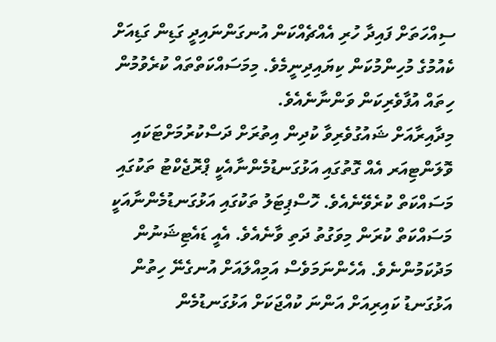ސިއްހަތަށް ފައިދާ ހުރި އެއްޗެއްކަން އުނގަންނައިދީ ގަޑިން ގަޑިއަށް ކެއުމުގެ މުހިންމުކަން ކިޔައިދިނީމެވެ. މިމަސައްކަތްތައް ކުރެވުމުން ހިތައް އުފާވެރިކަން ވަންނާނެއެވެ.
މިދާއިރާއަށް ޝައުގުވެރިވާ ކުދިން އިތުރަށް ދަސްކުރުމަށްޓަކައި ވޮލަންޓިއަރ އެއް ގޮތުގައި އަޅުގަނޑުމެންނާއެކީ ޕްރޮޖެކްޓު ތަކުގައި މަސައްކަތް ކުރެވޭނެއެވެ. ހޮސްޕިޓަލު ތަކުގައި އަޅުގަނޑުމެންނާއަކީ މަސައްކަތް ކުރަން މިވަގުތު ދަތި ވާނެއެވެ. އެއީ ޑައެޓިޝަނުން މަދުކަމުންނެވެ. އެހެންނަމަވެސް އަމިއްލައަށް އުނގެނޭ ހިތުން އަޅުގަނޑު ކައިރިއަށް އަންނަ ކުއްޖަކަށް އަޅުގަނޑުމެން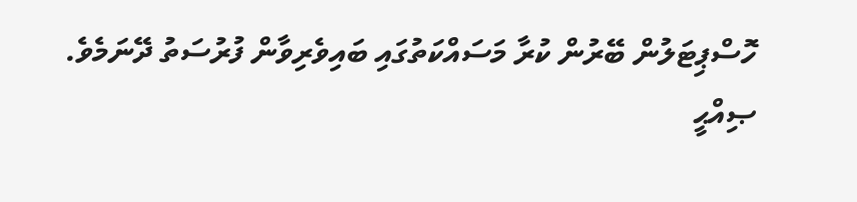ހޮސްޕިޓަލުން ބޭރުން ކުރާ މަސައްކަތުގައި ބައިވެރިވާން ފުރުސަތު ދޭނަމެވެ.
ޞިއްޙީ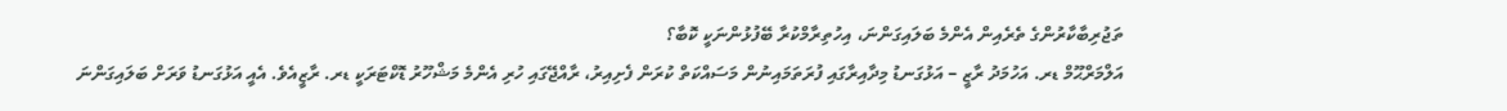ތަޖުރިބާކާރުންގެ ތެރެއިން އެންމެ ބަލައިގަންނަ، އިހުތިރާމްކުރާ ބޭފުޅުންނަކީ ކޮބާ؟
އަލްމަރްޙޫމް ޑރ. އަހުމަދު ރާޒީ – އަޅުގަނޑު މިދާއިރާގައި ފުރަތަމައިނުން މަސައްކަތް ކުރަން ފެށިއިރު، ރާއްޖޭގައި ހުރި އެންމެ މަޝްހޫރު ޑޮކްޓަރަކީ ޑރ. ރާޒީއެވެ. އެއީ އަޅުގަނޑު ވަރަށް ބަލައިގަންނަ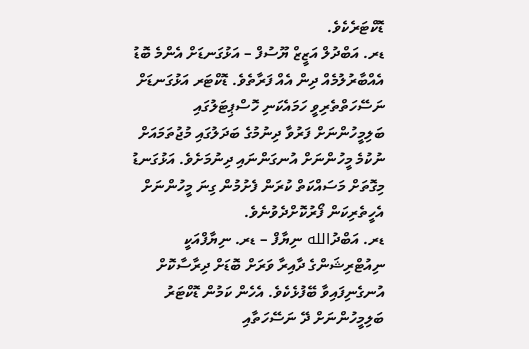ޑޮކްޓަރެކެވެ.
ޑރ. އަބްދުލް އަޒީޒް ޔޫސުފް – އަޅުގަނޑަށް އެންމެ ބޮޑު އެއްބާރުލުމެއް ދިން އެއް ފަރާތެވެ. ޑޮކްޓަރ އަޅުގަނޑަށް ނަސޭހަތްތެރިވީ ހަމައެކަނި ހޮސްޕިޓަލުގައި ބަލިމީހުންނަށް ފަރުވާ ދިނުމުގެ ބަދަލުގައި މުޖުތަމައަށް ނުކުމެ މީހުންނަށް އުނގަންނައި ދިނުމަށެވެ. އަޅުގަނޑު މިގޮތަށް މަސައްކަތް ކުރަން ފެށުމުން ގިނަ މީހުންނަށް އެހީތެރިކަން ފޯރުކޮށްދެވުނެވެ.
ޑރ. އަބްދުالله ނިޔާފް – ޑރ. ނިޔާފްއަކީ ނިއުޓްރިޝަންގެ ދާއިރާ ވަރަށް ބޮޑަށް ދިރާސާކޮށް އުނގެނިފައިވާ ބޭފުޅެކެވެ. އެހެން ކަމުން ޑޮކްޓަރު ބަލިމީހުންނަށް ދޭ ނަސޭހަތާއި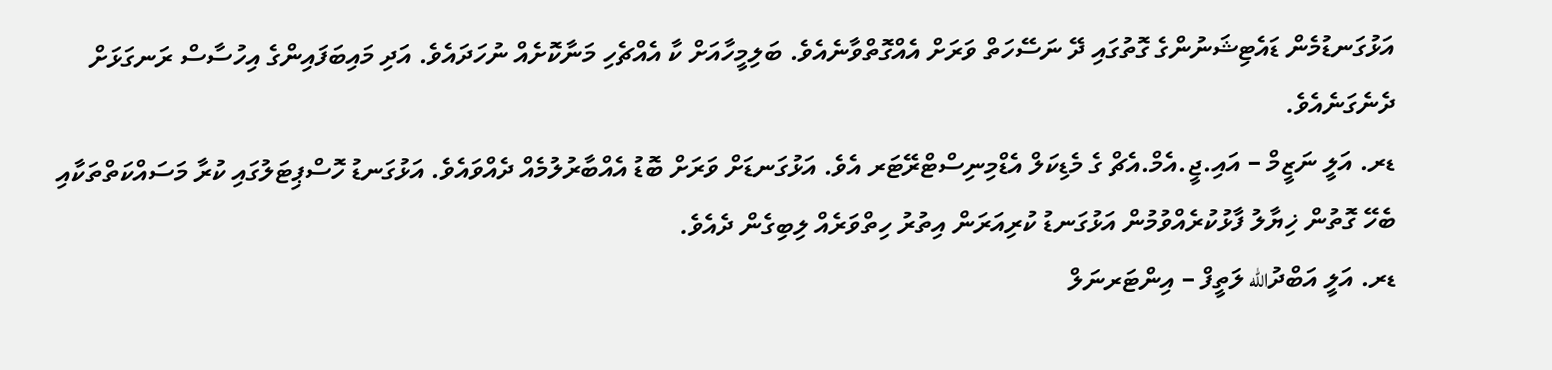އަޅުގަނޑުމެން ޑައެޓިޝަނުންގެ ގޮތުގައި ދޭ ނަސޭހަތް ވަރަށް އެއްގޮތްވާނެއެވެ. ބަލިމީހާއަށް ކާ އެއްޗެހި މަނާކޮށެއް ނުހަދައެވެ. އަދި މައިބަފައިންގެ އިހުސާސް ރަނގަޅަށް ދެނެގަނެއެވެ.
ޑރ. އަލީ ނަޒީމް – އައި.ޖީ.އެމް.އެޗް ގެ މެޑިކަލް އެޑްމިނިސްޓްރޭޓަރ އެވެ. އަޅުގަނޑަށް ވަރަށް ބޮޑު އެއްބާރުލުމެއް ދެއްވައެވެ. އަޅުގަނޑު ހޮސްޕިޓަލުގައި ކުރާ މަސައްކަތްތަކާއި ބެހޭ ގޮތުން ޚިޔާލު ފާޅުކުރެއްވުމުން އަޅުގަނޑު ކުރިއަރަން އިތުރު ހިތްވަރެއް ލިބިގެން ދެއެވެ.
ޑރ. އަލީ އަބްދުالله ލަތީފް – އިންޓަރނަލް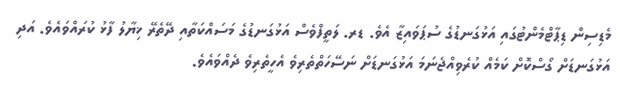މެޑިސިން ޑިޕާޓްމެންޓުގައި އަޅުގަނޑުގެ ސުޕަވައިޒާ އެވެ. ޑރ. ލަތީފްވެސް އަޅުގަނޑުގެ މަސައްކަތާއި ދޭތެރޭ ޚިޔާލު ފާޅު ކުރައްވައެވެ. އަދި އަޅުގަނޑަށް ގޯސްކޮށް ކަމެއް ކުރެވިއްޖެނަމަ އަޅުގަނޑަށް ނަސޭހަތްތެރިވެ އެހީތެރިވެ ދެއްވައެވެ.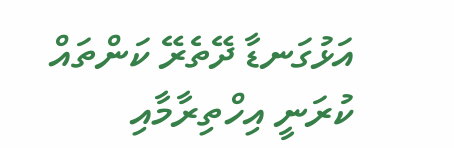އަޅުގަނޑާ ދޭތެރޭ ކަންތައް ކުރަނީ އިހްތިރާމާއި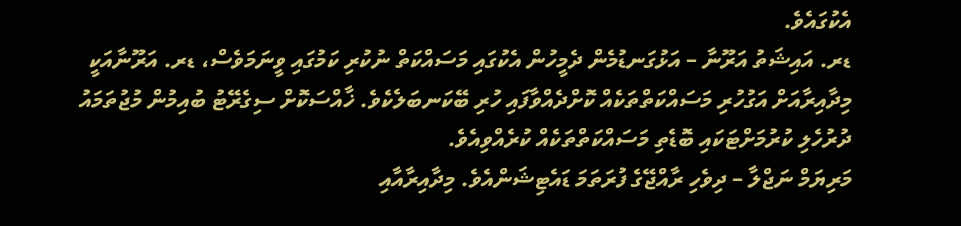އެކުގައެވެ.
ޑރ. އައިޝަތު އަރޫނާ – އަޅުގަނޑުމެން ދެމީހުން އެކުގައި މަސައްކަތް ނުކުރި ކަމުގައި ވީނަމަވެސް، ޑރ. އަރޫނާއަކީ މިދާއިރާއަށް އަގުހުރި މަސައްކަތްތަކެއް ކޮށްދެއްވާފައި ހުރި ބޭކަނބަލެކެވެ. ޚާއްސަކޮށް ސިގެރޭޓު ބުއިމުން މުޖުތަމައު ދުރުހެލި ކުރުމަށްޓަކައި ބޮޑެތި މަސައްކަތްތަކެއް ކުރެއްވިއެވެ.
މަރިޔަމް ނަޖްލާ – ދިވެހި ރާއްޖޭގެ ފުރަތަމަ ޑައެޓިޝަންއެވެ. މިދާއިރާއާއި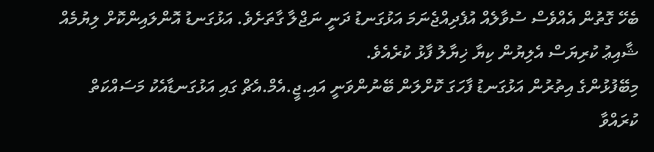ބެހޭ ގޮތުން އެއްވެސް ސުވާލެއް އުފެދިއްޖެނަމަ އަޅުގަނޑު ދަނީ ނަޖްލާ ގާތަށެވެ. އަޅުގަނޑު އޮންލައިންކޮށް ލިޔުމެއް ޝާއިޢު ކުރިޔަސް އެލިޔުން ކިޔާ ޚިޔާލު ފާޅު ކުރެއެވެ.
މިބޭފުޅުންގެ އިތުރުން އަޅުގަނޑު ފާހަގަ ކޮށްލަން ބޭނުންވަނީ އައި.ޖީ.އެމް.އެޗް ގައި އަޅުގަނޑާއެކު މަސައްކަތް ކުރައްވާ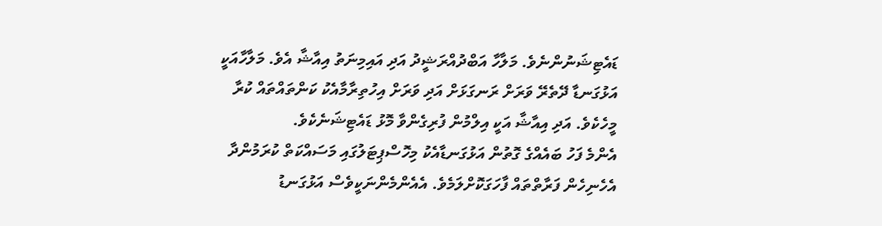ޑައެޓިޝަނުންނެވެ. މަލާހާ އަބްދުއްރަޝީދު އަދި އައިމިނަތު އިއާޝާ އެވެ. މަލާހާއަކީ އަޅުގަނޑާ ދޭތެރޭ ވަރަށް ރަނގަޅަށް އަދި ވަރަށް އިހުތިރާމާއެކު ކަންތައްތައް ކުރާ މީހެކެވެ. އަދި އިއާޝާ އަކީ އިލްމުން ފުރިގެންވާ މޮޅު ޑައެޓިޝަނެކެވެ.
އެންމެ ފަހު ބައެއްގެ ގޮތުން އަޅުގަނޑާއެކު މިހޮސްޕިޓަލުގައި މަސައްކަތް ކުރަމުންދާ އެހެނިހެން ފަރާތްތައް ފާހަގަކޮށްލަމެވެ. އެއެންމެންނަކީވެސް އަޅުގަނޑު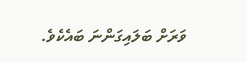ވަރަށް ބަލައިގަންނަ ބައެކެވެ.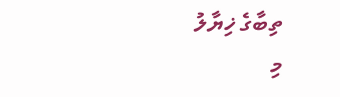ތިބާގެ ޚިޔާލު
މި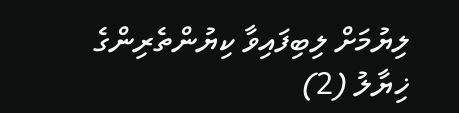ލިޔުމަށް ލިބިފައިވާ ކިޔުންތެރިންގެ ޚިޔާލު (2)